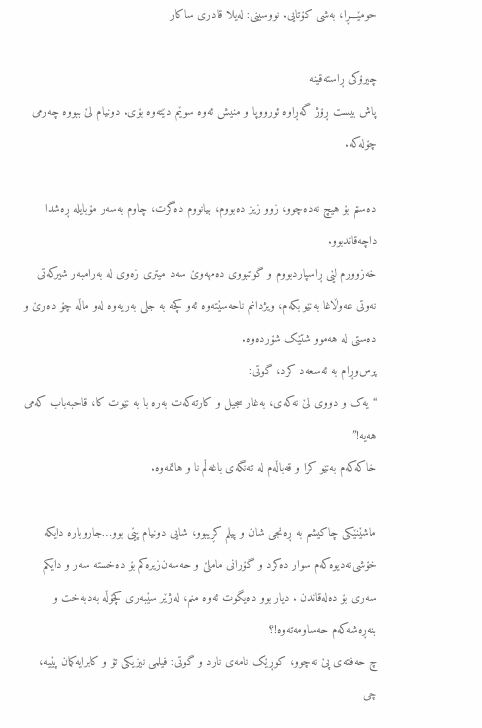حومێـــڕا، بەشی کۆتایی. نووسینی: لەیلا قادری ساکار

چیرۆکی ڕاستەقینە
پاش بیست ڕۆژ گەڕاوە ئورووپا و منیش ئەوە سوێم دێتەوە بۆی. دونیام لێ ببووە چەرمی چۆلەکە.

دەستم بۆ هیچ نەدەچوو، زوو زیز دەبووم، بیانووم دەگرت، چاوم بەسەر مۆبایلە ڕەشدا داچەقاندبوو.
خەزوورم لێی ڕاسپاردبووم و گوتبووی دەمهەوێ سەد میتری زەوی لە بەرامبەر شیرکەتی نەوتی عەوڵاغا بەنێو بکەم، ویژدانم ناحەسێتەوە ئەو کچە بە جلی بەریەوە لەو ماڵە چۆ دەرێ و دەستی لە هەموو شتێک شۆردەوە.
پرس‌و‌ڕام بە ئەسعەد کرد، گوتی:
“یەک و دووی لێ نەکەی، بەغار سجیل و کارتەکەت بەره با بە نێوت کا، قاحبەباب کەمی هەیه!”
خاکەکەم بەنێو کرا و قەباڵەم لە تەنگەی باغەڵم نا و هاتمەوە.

ماشێنێکی چاکیشم بە ڕەنجی شان و پیلم کڕیبوو، شایی دونیام پێی بوو…جاروباره دایکە خۆشی‌نەدیوەکەم سوار دەکرد و گۆرانی ماملێ و حەسەن‌زیرەکم بۆ دەخستە سەر و دایکم سەری بۆ دەلەقاندن . دیار بوو دەیگوت ئەوە منم، لەژێر سێبەری کچۆڵە بەدبەخت و بنەڕەشەکەم حەساومەتەوە!؟
چ حەفتەی پێ نەچوو، کوڕێک نامەی نارد و گوتی: فیلمی نیزیکی تۆ و کابرایەکمان پێیه، چی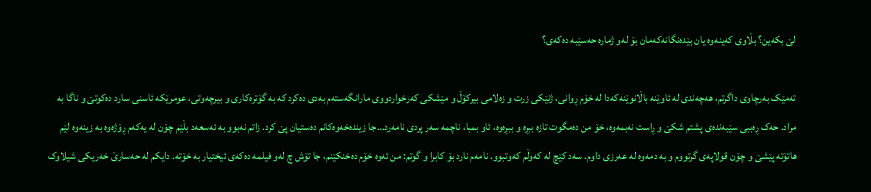لێ بکەین؟ بڵاوی کەینەوە یان بێدەنگانەکەمان بۆ لەو ژماره حەسێبە دەکەی؟

تەمێک بەرچاوی داگرتم، هەچەندی لە ئاوێنە باڵانوێنەکەدا لە خۆم ڕوانی، ژنێکی زرت و زەلامی بیرکۆڵ و مێشکی کەرخواردووی مارانگەستەم بەدی دەکرد کە بە گۆترەکاری و بیرچەوتی، عومرێکە ئاسنی سارد دەکوتێ و ناگا بە مراد. حەک ڕەببی سێبەندەی پشتم شکێ و ڕاست نەبمەوە، خۆ من دەمگوت تازە ببڕە و ببڕەوە، ئاو بمبا، ناچمە سەر پردی نامەرد…جا زیندەخەوەکانم دەستیان پێ کرد. زاتم نەبوو بە ئەسعەد بڵێم چۆن لە یەکەم ڕۆژەوە بە زینەوە لێم هاتۆتە پێشێ و چۆن قولاپەی گرتووم و بە دمەوە لە عەرزی داوم. سەد کێچ له کەوڵم کەوتبوو. نامەم نارد بۆ کابرا و گوتم: من ئەوە خۆم دەخنکێنم، جا تۆش چ لەو فیلمە دەکەی ئیختیار بە خۆتە. دایکم لە حەسارێ خەریکی شیلاوک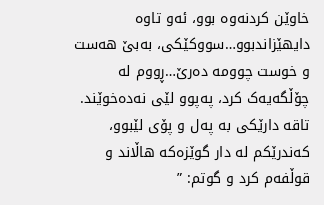خاوێن کردنەوە بوو، ئەو تاوە دایهێزاندبوو…سووکێکی، بەبێ هەست و خوست چوومە دەرێ…ڕووم لە چۆڵگەیەک کرد، پەپوو لێی نەدەخوێند. تاقە دارێکی بە پەل و پۆی لێبوو، کەندرێکم لە دار گوێزەکە هاڵاند و قوڵفەم کرد و گوتم: ”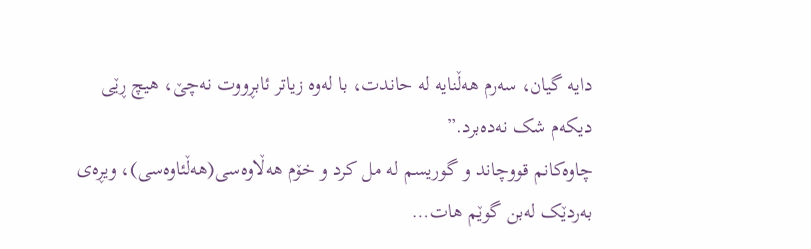دایە گیان، سەرم هەڵنایە لە حاندت، با لەوە زیاتر ئابڕووت نەچێ، هیچ ڕێی دیکەم شک نەدەبرد.”
چاوەکانم قووچاند و گوریسم لە مل کرد و خۆم هەڵاوەسی(هەڵئاوەسی)، ویڕەی بەردێک لەبن گوێم هات…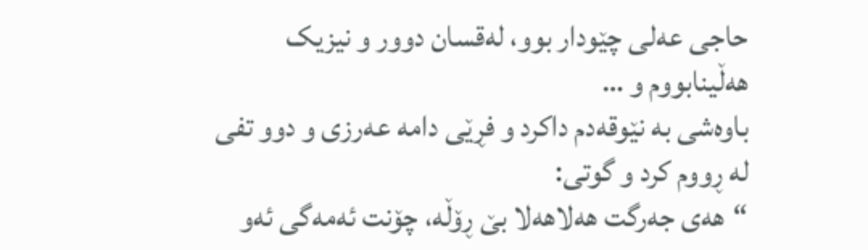حاجی عەلی چێودار بوو، لەقسان دوور و نیزیک هەڵینابووم و …
باوەشی بە نێوقەدم داکرد و فڕێی دامە عەرزی و دوو تفی لە ڕووم کرد و گوتی:
“هەی جەرگت هەلاهەلا بێ ڕۆڵە، چۆنت ئەمەگی ئەو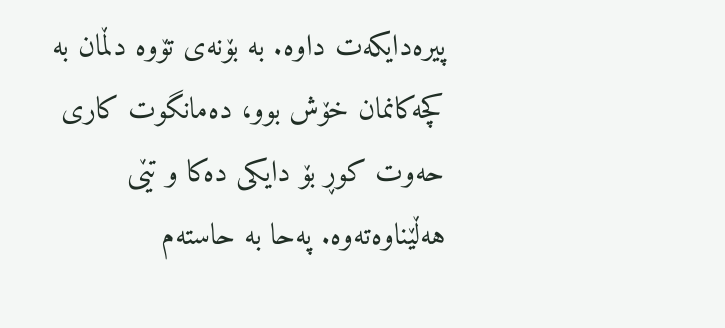پیرەدایکەت داوە. بە بۆنەی تۆوە دڵمان بە کچەکانمان خۆش بوو، دەمانگوت کاری حەوت کوڕ بۆ دایکی دەکا و تێی هەڵێناوەتەوە. پەحا بە حاستەم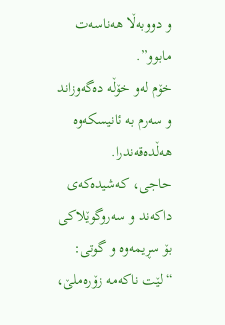و دووبەڵا هەناسەت مابوو”.
خۆم لەو خۆڵە دەگەوزاند و سەرم بە ئانیسکەوە هەڵدەقەندرا.
حاجی، کەشیدەکەی داکەند و سەروگوێلاکی بۆ سڕیمەوە و گوتی: “لێت ناکەمە زۆرەملێ،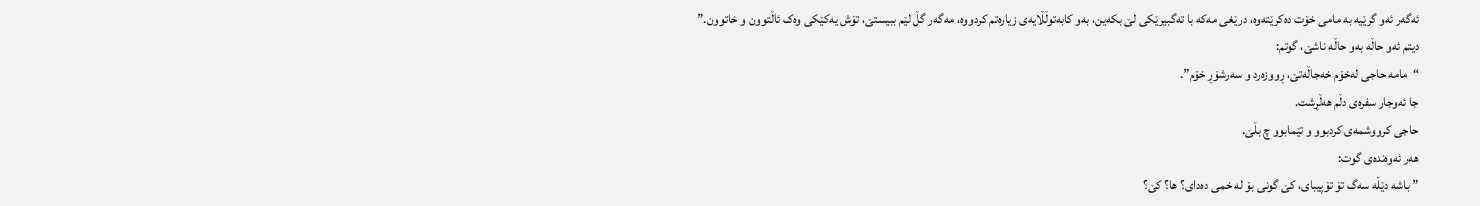ئەگەر ئەو گرێیە بە مامی خۆت دەکرێتەوە، درێغی مەکە با تەگبیرێکی لێ بکەین، بەو کابەتوڵڵایەی زیارەتم کردووە، مەگەر گڵ لێم ببیستێ، تۆش یەکێکی وەک ئاڵتوون و خاتوون.”
دیتم ئەو حاڵە بەو حاڵە ناشێ، گوتم:
“مامە حاجی لەخۆم خەجاڵەتێ، ڕووزەرد و سەرشۆڕ خۆم”.
جا ئەوجار سفرەی دڵم هەڵڕشت.
حاجی کرووشمەی کردبوو و تێمابوو چ بڵێ.
هەر ئەوەندەی گوت:
” باشە دێڵە سەگ تۆ تۆپیبای، کێ گونی بۆ لە خمی دەدای؟ ها؟ کێ؟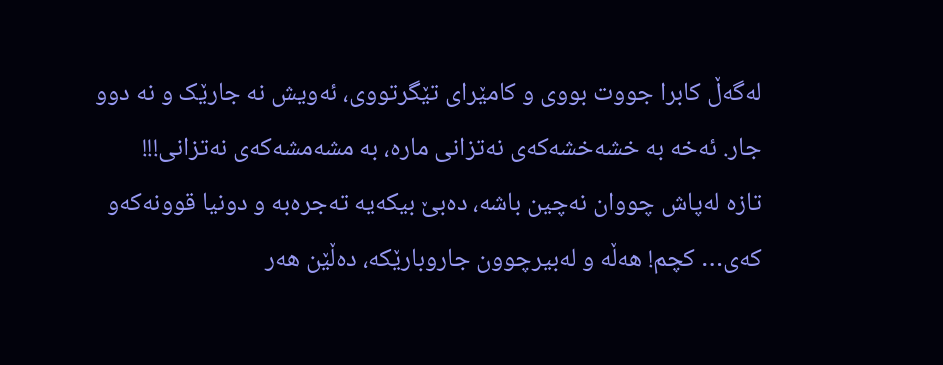لەگەڵ کابرا جووت بووی و کامێرای تێگرتووی، ئەویش نە جارێک و نە دوو جار. ئەخە بە خشەخشەکەی نەتزانی مارە، بە مشەمشەکەی نەتزانی!!!
تازە لەپاش چووان نەچین باشە، دەبێ بیکەیە تەجرەبە و دونیا قوونەکەو کەی… کچم! هەڵە و لەبیرچوون جاروبارێکە، دەڵێن هەر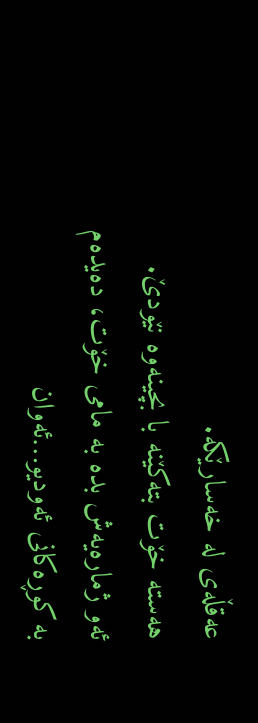عەقڵەی لە خەسارێکە.
هەستە خۆت بتەکێنە با بچینەوە نێودێ.
ئەو ژمارەیەش بدە بە مامی خۆت، دەیدەم بە کوڕەکانی ئەودیو…ئەوان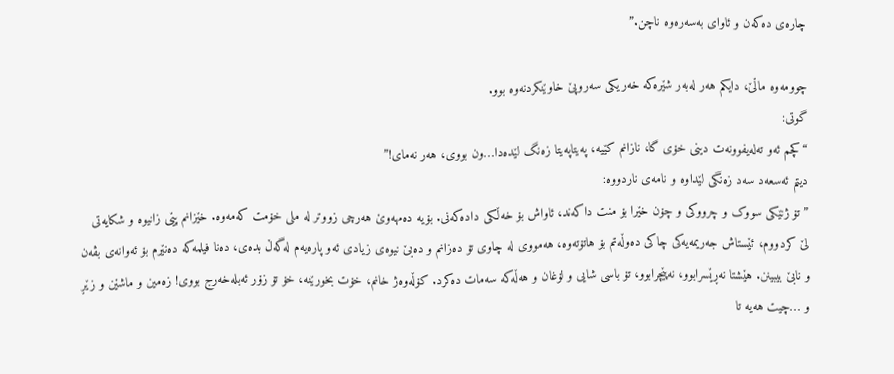چارەی دەکەن و ئاوای بەسەرەوە ناچن.”

چوومەوە ماڵێ، دایکم هەر لەبەر شێرەکە خەریکی سەروپێ خاوێنکردنەوە بوو.
گوتی:
“کچم ئەو تەلەیفوونەت دینی خۆی گا، نازانم کێیە، پەیتاپەیتا زەنگ لێدەدا…ون بووی، هەر نەمای!”
دیتم ئەسعەد سەد زەنگی لێداوە و نامەی ناردووە:
” تۆ ژنێکی سووک و چرووکی و چۆن خێرا بۆ منت داکەند، ئاواش بۆ خەڵکی دادەکەنی. بۆیە دەمهەوێ هەرچی زووتر لە ملی خۆمت کەمەوە. خێزانم پێی زانیوە و شکایەتی لێ کردووم، ئێستاش جەریمەیەکی چاکی دەوڵەتم بۆ هاتۆتەوە، هەمووی لە چاوی تۆ دەزانم و دەبێ نیوەی زیادی ئەو پارەیەم لەگەڵ بدەی، دەنا فیلمەکە دەنێرم بۆ ئەوانەی بڤەن و نابێ بیبینن. هێشتا نەڕێسرابوو، نەپێچرابوو، تۆ باسی شایی و لۆغان و هەڵەکە سەمات دەکرد. کۆڵەوەژ خانم، خۆت بخورێنە، خۆ تۆ زۆر ئەبلەخەرج بووی! زەمین و ماشێن و زێڕ و …چیت هەیە تا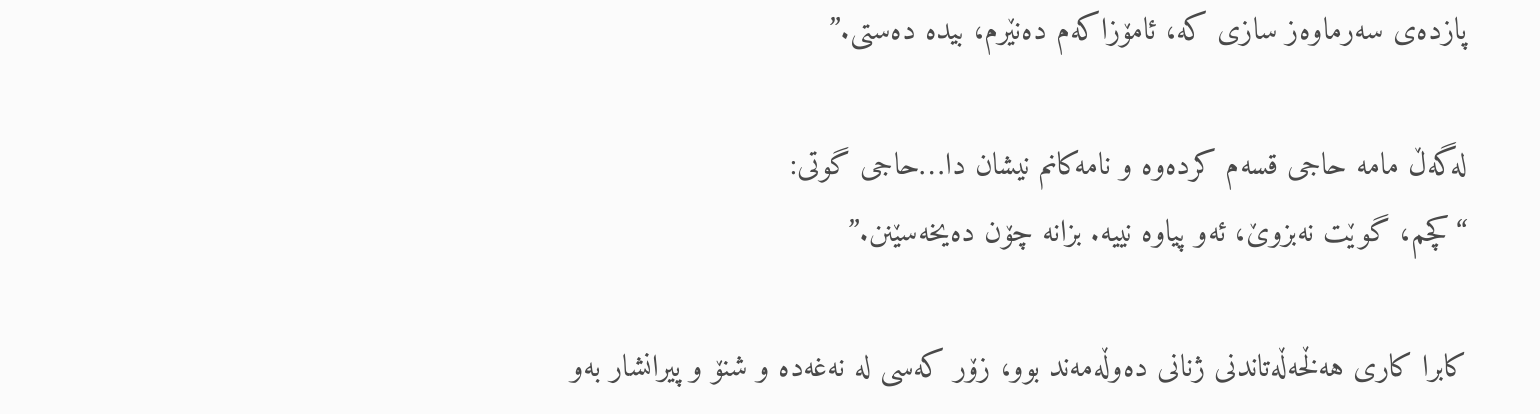پازدەی سەرماوەز سازی کە، ئامۆزاکەم دەنێرم، بیدە دەستی.”

لەگەڵ مامە حاجی قسەم کردەوە و نامەکانم نیشان دا…حاجی گوتی:
“کچم، گوێت نەبزوێ، ئەو پیاوە نییە. بزانە چۆن دەیخەسێنن.”

کابرا کاری هەڵخەڵەتاندنی ژنانی دەوڵەمەند بوو، زۆر کەسی لە نەغەدە و شنۆ و پیرانشار بەو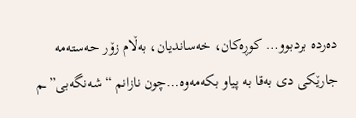دەردە بردبوو… کوڕەکان، خەساندیان، بەڵام زۆر حەستەمە جارێکی دی بەقا بە پیاو بکەمەوە…چون نازانم “شەنگەبی”ـم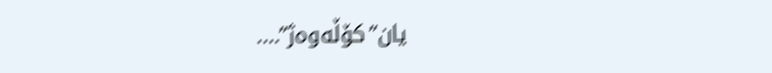یان”کۆڵەوەژ”….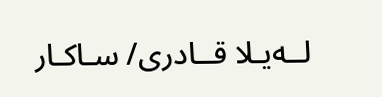لــەیـلا قــادری/ سـاکـار